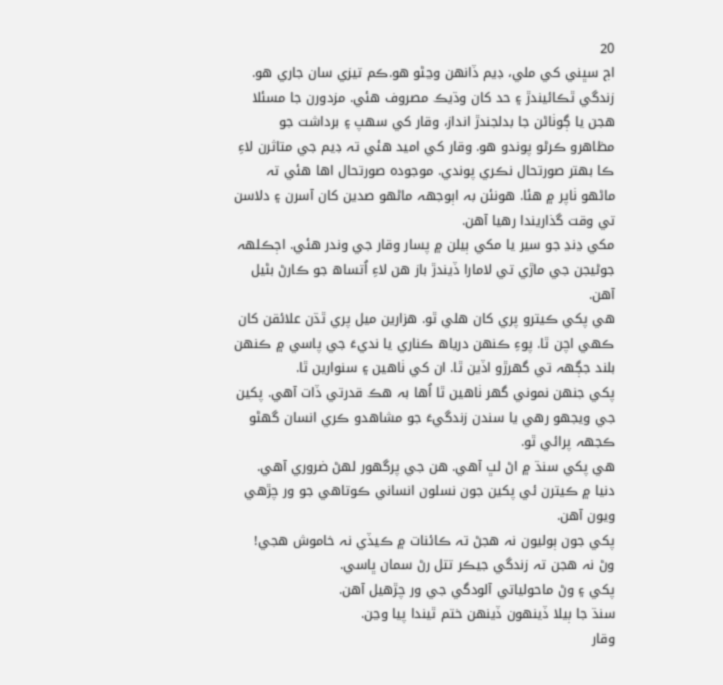20
اڄ سڀني کي ملي، ڊيم ڏانھن وڃڻو ھو.ڪم تيزي سان جاري ھو. زندگي ٿڪائيندڙ ۽ حد کان وڌيڪ مصروف ھئي. مزدورن جا مسئلا ھجن يا ڳوٺاڻن جا بدلجندڙ انداز، وقار کي سھپ ۽ برداشت جو مظاھرو ڪرڻو پوندو ھو. وقار کي اميد ھئي تہ ڊيم جي متاثرن لاءِ ڪا بھتر صورتحال نڪري پوندي. موجودہ صورتحال اھا ھئي تہ ماڻهو ٺاپر ۾ ھئا. ھونئن بہ اٻوجهہ ماڻهو صدين کان آسرن ۽ دلاسن تي وقت گذاريندا رھيا آھن.
مکي ڍنڍ جو سير يا مکي ٻيلن ۾ پسار وقار جي وندر ھئي. اڄڪلهہ جوڻيجن جي ماڙي تي لامارا ڏيندڙ باز ھن لاءِ اُتساھ جو ڪارڻ بڻيل آھن.
ھي پکي ڪيترو پري کان ھلي ٿو. ھزارين ميل پري ٿڌن علائقن کان ڪھي اچن ٿا. پوءِ ڪنھن درياھ ڪناري يا نديءَ جي پاسي ۾ ڪنھن بلند جڳھہ تي گهرڙو اڏين ٿا. ان کي ٺاھين ۽ سنوارين ٿا.
پکي جنھن نموني گهر ٺاھين ٿا اُھا بہ ھڪ قدرتي ڏات آھي. پکين جي ويجهو رھي يا سندن زندگيءَ جو مشاھدو ڪري انسان گهڻو ڪجهہ پرائي ٿو.
ھي پکي سنڌ ۾ اڻ لڀ آھي. ھن جي پرگهور لھڻ ضروري آھي. دنيا ۾ ڪيترن ئي پکين جون نسلون انساني ڪوتاھي جو ور چڙھي ويون آھن.
پکي جون ٻوليون نہ ھجڻ تہ ڪائنات ۾ ڪيڏي نہ خاموش ھجي!
وڻ نہ ھجن تہ زندگي جيڪر تتل رڻ سمان ڀاسي.
پکي ۽ وڻ ماحولياتي آلودگي جي ور چڙھيل آھن.
سنڌ جا ٻيلا ڏينھون ڏينھن ختم ٿيندا پيا وڃن.
وقار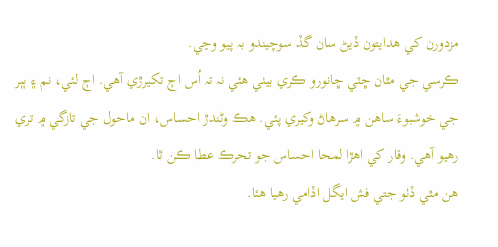مزدورن کي ھدايتون ڏيڻ سان گڏ سوچيندو بہ پيو وڃي.
ڪرسي جي مٿان ڇٽي ڇانورو ڪري بيٺي ھئي نہ تہ اُس اڄ تکيرڙي آھي. اڄ لئي، نم ۽ ٻٻر جي خوشبوءَ ساھن ۾ سرھاڻ وکيري پئي. ھڪ وڻندڙ احساس، ان ماحول جي تازگي ۾ تري رھيو آھي. وقار کي اھڙا لمحا احساس جو تحرڪ عطا ڪن ٿا.
ھن مٿي ڏٺو جتي فش ايگل اڏامي رھيا ھئا.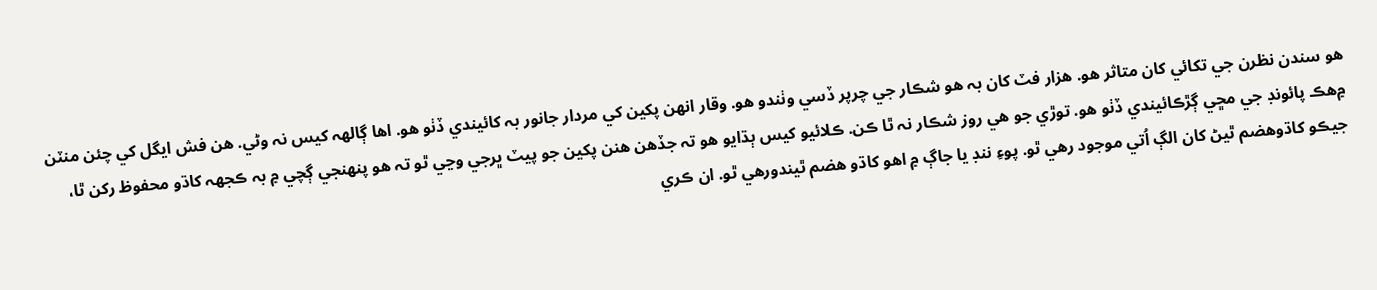ھو سندن نظرن جي تکائي کان متاثر ھو. ھزار فٽ کان بہ ھو شڪار جي چرپر ڏسي وٺندو ھو. وقار انهن پکين کي مردار جانور بہ کائيندي ڏٺو ھو. اھا ڳالهہ کيس نہ وڻي. ھن فش ايگل کي چئن منٽن ۾ھڪ پائونڊ جي مڇي ڳڙڪائيندي ڏٺو ھو. توڙي جو ھي روز شڪار نہ ٿا ڪن. ڪلائيو کيس ٻڌايو ھو تہ جڏھن ھنن پکين جو پيٽ ڀرجي وڃي ٿو تہ ھو پنھنجي ڳچي ۾ بہ ڪجهہ کاڌو محفوظ رکن ٿا، جيڪو کاڌوھضم ٿيڻ کان الڳ اُتي موجود رھي ٿو. پوءِ ننڊ يا جاڳ ۾ اھو کاڌو ھضم ٿيندورھي ٿو. ان ڪري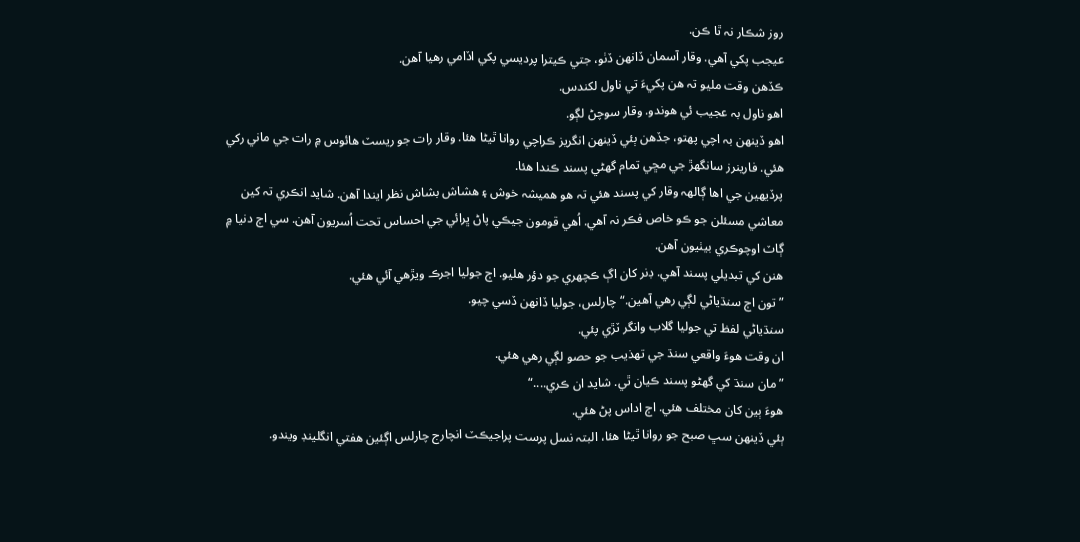روز شڪار نہ ٿا ڪن.
عيجب پکي آھي. وقار آسمان ڏانھن ڏٺو، جتي ڪيترا پرديسي پکي اڏامي رھيا آھن.
ڪڏھن وقت مليو تہ ھن پکيءَ تي ناول لکندس.
اھو ناول بہ عجيب ئي ھوندو. وقار سوچڻ لڳو.
اھو ڏينھن بہ اچي پھتو، جڏھن ٻئي ڏينھن انگريز ڪراچي روانا ٿيڻا ھئا. وقار رات جو ريسٽ ھائوس ۾ رات جي ماني رکي ھئي. فارينرز سانگهڙ جي مڇي تمام گهڻي پسند ڪندا ھئا.
پرڏيھين جي اھا ڳالهہ وقار کي پسند ھئي تہ ھو ھميشہ خوش ۽ ھشاش بشاش نظر ايندا آھن. شايد انڪري تہ کين معاشي مسئلن جو ڪو خاص فڪر نہ آھي. اُھي قومون جيڪي پاڻ ڀرائي جي احساس تحت اُسريون آھن. سي اڄ دنيا ۾ ڳاٽ اوچوڪري بيٺيون آھن.
ھنن کي تبديلي پسند آھي. ڊنر کان اڳ ڪچھري جو دؤر ھليو. اڄ جوليا اجرڪ ويڙھي آئي ھئي.
”تون اڄ سنڌياڻي لڳي رھي آھين.“ چارلس، جوليا ڏانھن ڏسي چيو.
سنڌياڻي لفظ تي جوليا گلاب وانگر ٽڙي پئي.
ان وقت ھوءَ واقعي سنڌ جي تھذيب جو حصو لڳي رھي ھئي.
”مان سنڌ کي گهڻو پسند ڪيان ٿي. شايد ان ڪري....“
ھوءَ ٻين کان مختلف ھئي. اڄ اداس پڻ ھئي.
ٻئي ڏينھن سڀ صبح جو روانا ٿيڻا ھئا، البتہ نسل پرست پراجيڪٽ انچارج چارلس اڳئين ھفتي انگلينڊ ويندو.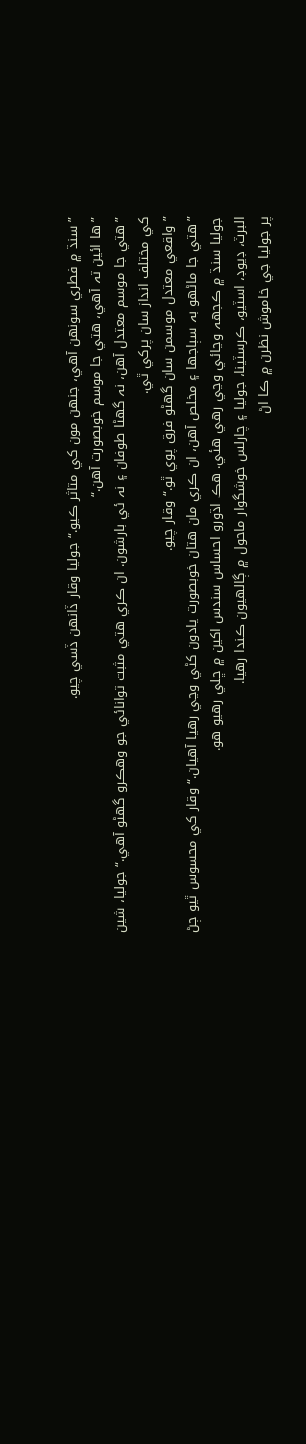”سنڌ ۾ فطري سونھن آھي، جنھن مون کي متاثر ڪيو.“ جوليا وقار ڏانھن ڏسي چيو.
”ھا ائين تہ آھي، ھتي جا موسم خوبصورت آھن.“
”ھتي جا موسم معتدل آھن، نہ گهڻا طوفان ۽ نہ ئي بارشون. ان ڪري ھتي مثبت توانائي جو وھڪرو گهڻو آھي.“ جوليا، شين کي مختلف انداز سان پرکي ٿي.
”واقعي معتدل موسمن سان گهڻو فرق پوي ٿو.“ وقار چيو.
”ھتي جا ماڻهو بہ سٻاجها ۽ مخلص آھن، ان ڪري مان ھتان خوبصورت يادون کڻي وڃي رھيا آھيان.“ وقار کي محسوس ٿيو ڄڻ جوليا سنڌ ۾ ڪجهہ وڃائي وڃي رھي ھئي. ھڪ اڌورو احساس سندس اکين ۾ ڇلي رھيو ھو.
البرٽ، ڊيوڊ، اسٽيو، ڪرسٽينا، جوليا ۽ چارلس خوشگوار ماحول ۾ ڳالهيون ڪندا رھيا.
پر جوليا جي خاموش نظرن ۾ ڪا اڻ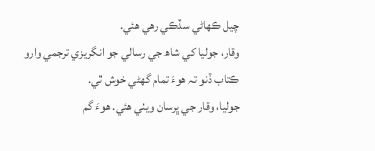چيل ڪھاڻي سڏڪي رھي ھئي.
وقار، جوليا کي شاھ جي رسالي جو انگريزي ترجمي وارو ڪتاب ڏنو تہ ھوءَ تمام گهڻي خوش ٿي.
جوليا، وقار جي ڀرسان ويٺي ھئي. ھوءَ گم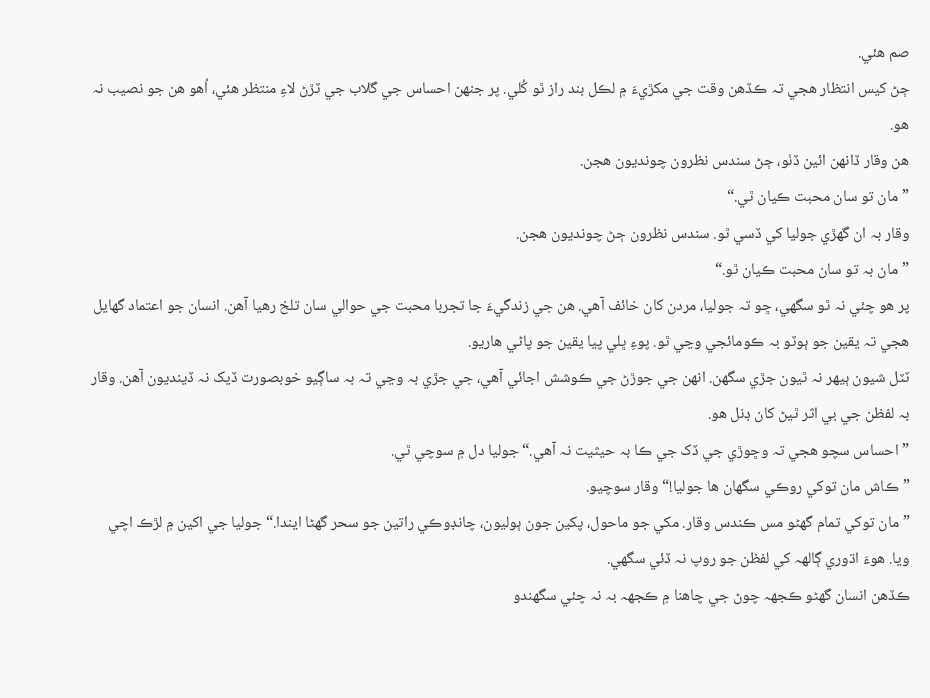صم ھئي.
ڄڻ کيس انتظار ھجي تہ ڪڏھن وقت جي مکڙيءَ ۾ لڪل بند راز ٿو کُلي. پر جنھن احساس جي گلاب جي ٽڙڻ لاءِ منتظر ھئي، اُھو ھن جو نصيب نہ ھو.
ھن وقار ڏانھن ائين ڏٺو، ڄڻ سندس نظرون چونديون ھجن.
”مان تو سان محبت ڪيان ٿي.“
وقار بہ ان گهڙي جوليا کي ڏسي ٿو. سندس نظرون ڄڻ چونديون ھجن.
”مان بہ تو سان محبت ڪيان ٿو.“
پر ھو چئي نہ ٿو سگهي، ڇو تہ جوليا، مردن کان خائف آھي. ھن جي زندگيءَ جا تجربا محبت جي حوالي سان تلخ رھيا آھن. انسان جو اعتماد گهايل ھجي تہ يقين جو ٻوٽو بہ ڪومائجي وڃي ٿو. پوءِ ڀلي پيا يقين جو پاڻي ھاريو.
ٽٽل شيون ٻيھر نہ ٿيون جڙي سگهن. انهن جي جوڙڻ جي ڪوشش اجائي آھي، جي جڙي بہ وڃي تہ بہ ساڳيو خوبصورت ڏيک نہ ڏينديون آھن. وقار بہ لفظن جي بي اثر ٿيڻ کان ڊنل ھو.
”احساس سچو ھجي تہ وڇوڙي جي ڏک جي ڪا بہ حيثيت نہ آھي.“ جوليا دل ۾ سوچي ٿي.
”ڪاش مان توکي روڪي سگهان ھا جوليا!“ وقار سوچيو.
”مان توکي تمام گهڻو مس ڪندس وقار. مکي جو ماحول، پکين جون ٻوليون، چانڊوڪي راتين جو سحر گهڻا ايندا.“ جوليا جي اکين ۾ لڙڪ اچي ويا. ھوءَ اڌوري ڳالهہ کي لفظن جو روپ نہ ڏئي سگهي.
ڪڏھن انسان گهڻو ڪجهہ چوڻ جي چاھنا ۾ ڪجهہ بہ نہ چئي سگهندو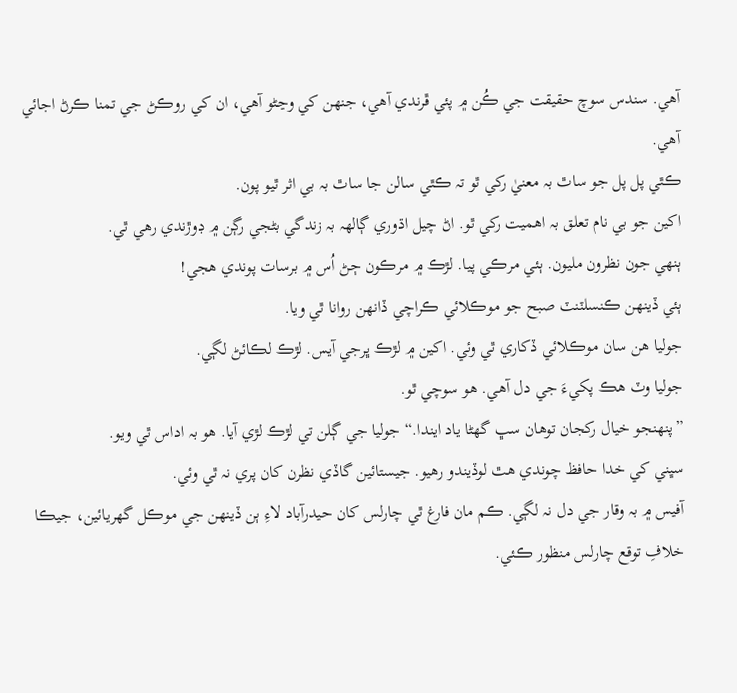آھي. سندس سوچ حقيقت جي ڪُن ۾ پئي ڦرندي آھي، جنھن کي وڃڻو آھي، ان کي روڪڻ جي تمنا ڪرڻ اجائي آھي.
ڪٿي پل پل جو ساٿ بہ معنيٰ رکي ٿو تہ ڪٿي سالن جا ساٿ بہ بي اثر ٿيو پون.
اکين جو بي نام تعلق بہ اھميت رکي ٿو. اڻ چيل اڌوري ڳالهہ بہ زندگي بڻجي رڳن ۾ ڊوڙندي رھي ٿي.
ٻنهي جون نظرون مليون. ٻئي مرڪي پيا. لڙڪ ۾ مرڪون ڄڻ اُس ۾ برسات پوندي ھجي!
ٻئي ڏينھن ڪنسلٽنٽ صبح جو موڪلائي ڪراچي ڏانھن روانا ٿي ويا.
جوليا ھن سان موڪلائي ڏکاري ٿي وئي. اکين ۾ لڙڪ ڀرجي آيس. لڙڪ لڪائڻ لڳي.
جوليا وٽ ھڪ پکيءَ جي دل آھي. ھو سوچي ٿو.
”پنھنجو خيال رکجان توھان سڀ گهڻا ياد ايندا.“ جوليا جي ڳلن تي لڙڪ لڙي آيا. ھو بہ اداس ٿي ويو.
سڀني کي خدا حافظ چوندي ھٿ لوڏيندو رھيو. جيستائين گاڏي نظرن کان پري نہ ٿي وئي.
آفيس ۾ بہ وقار جي دل نہ لڳي. ڪم مان فارغ ٿي چارلس کان حيدرآباد لاءِ ٻن ڏينھن جي موڪل گهريائين، جيڪا خلافِ توقع چارلس منظور ڪئي.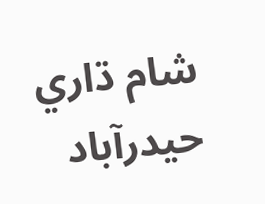شام ڌاري حيدرآباد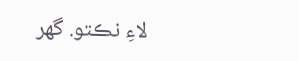لاءِ نڪتو. گهر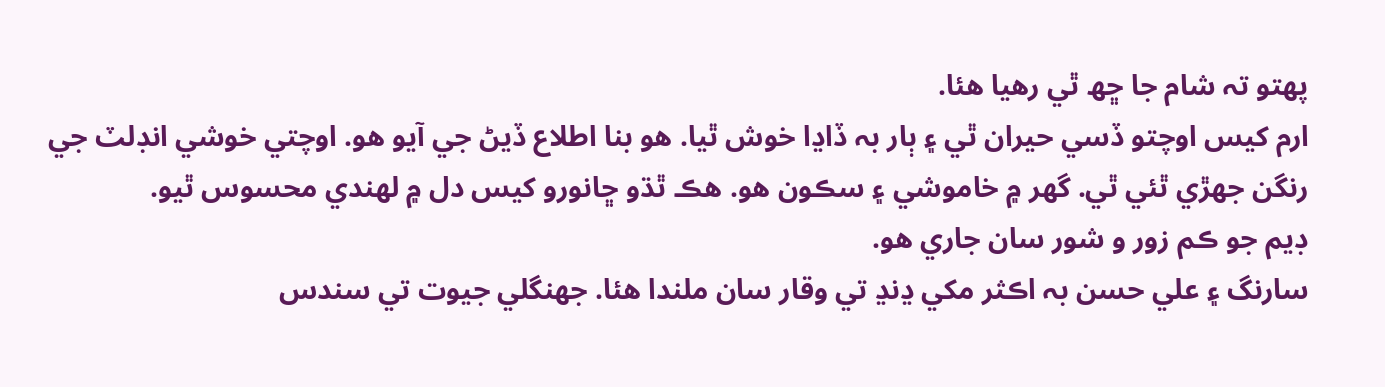پھتو تہ شام جا ڇھ ٿي رھيا ھئا.
ارم کيس اوچتو ڏسي حيران ٿي ۽ ٻار بہ ڏاڍا خوش ٿيا. ھو بنا اطلاع ڏيڻ جي آيو ھو. اوچتي خوشي انڊلٽ جي رنگن جھڙي ٿئي ٿي. گهر ۾ خاموشي ۽ سڪون ھو. ھڪ ٿڌو ڇانورو کيس دل ۾ لھندي محسوس ٿيو.
ڊيم جو ڪم زور و شور سان جاري ھو.
سارنگ ۽ علي حسن بہ اڪثر مکي ڍنڍ تي وقار سان ملندا ھئا. جهنگلي جيوت تي سندس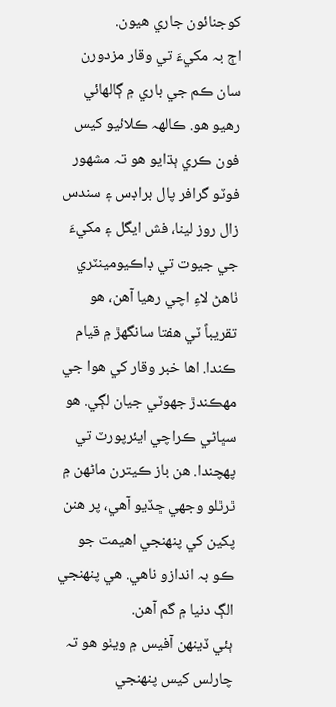کوجنائون جاري ھيون.
اڄ بہ مکيءَ تي وقار مزدورن سان ڪم جي باري ۾ ڳالهائي رھيو ھو. ڪالهہ ڪلائيو کيس فون ڪري ٻڌايو ھو تہ مشھور فوٽو گرافر پال براڊس ۽ سندس زال روز لينا، فش ايگل ۽ مکيءَ جي جيوت تي ڊاڪيومينٽري ٺاھڻ لاءِ اچي رھيا آھن، ھو تقريباً ٽي ھفتا سانگهڙ ۾ قيام ڪندا. اھا خبر وقار کي ھوا جي مھڪندڙ جهوٽي جيان لڳي. ھو سڀاڻي ڪراچي ايئرپورٽ تي پھچندا. ھن باز ڪيترن ماڻهن ۾ ٿرٿلو وجهي ڇڏيو آھي، پر ھنن پکين کي پنھنجي اھيمت جو ڪو بہ اندازو ناھي. ھي پنھنجي الڳ دنيا ۾ گم آھن.
ٻئي ڏينھن آفيس ۾ ويٺو ھو تہ چارلس کيس پنھنجي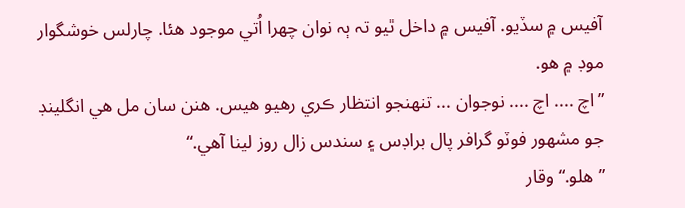آفيس ۾ سڏيو. آفيس ۾ داخل ٿيو تہ ٻہ نوان چھرا اُتي موجود ھئا. چارلس خوشگوار موڊ ۾ ھو.
”اچ .... اچ .... نوجوان ... تنھنجو انتظار ڪري رھيو ھيس. ھنن سان مل ھي انگلينڊ جو مشھور فوٽو گرافر پال براڊس ۽ سندس زال روز لينا آھي.“
”ھلو.“ وقار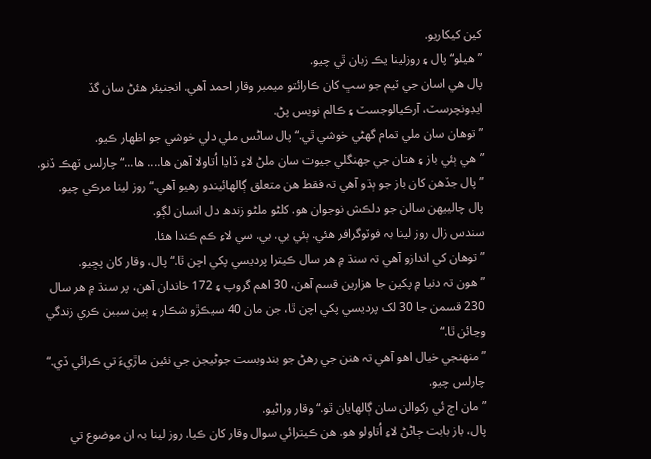کين کيکاريو.
”ھيلو“ پال ۽ روزلينا يڪ زبان ٿي چيو.
پال ھي اسان جي ٽيم جو سڀ کان ڪارائتو ميمبر وقار احمد آھي. انجنيئر ھئڻ سان گڏ ايڊونچرسٽ، آرڪيالوجسٽ ۽ ڪالم نويس پڻ.
”توھان سان ملي تمام گهڻي خوشي ٿي.“ پال ساڻس ملي دلي خوشي جو اظھار ڪيو.
”ھي ٻئي باز ۽ ھتان جي جهنگلي جيوت سان ملڻ لاءِ ڏاڍا اُتاولا آھن ھا.... ھا...“ چارلس ٽھڪ ڏنو.
”پال جڏھن کان باز جو ٻڌو آھي تہ فقط ھن متعلق ڳالهائيندو رھيو آھي.“ روز لينا مرڪي چيو.
پال چالييھن سالن جو دلڪش نوجوان ھو. کلڻو ملڻو زندھ دل انسان لڳو.
سندس زال روز لينا بہ فوٽوگرافر ھئي. ٻئي بي. بي. سي لاءِ ڪم ڪندا ھئا.
”توھان کي اندازو آھي تہ سنڌ ۾ ھر سال ڪيترا پرديسي پکي اچن ٿا.“ پال، وقار کان پڇيو.
”ھون تہ دنيا ۾ پکين جا ھزارين قسم آھن، 30 اھم گروپ ۽ 172 خاندان آھن، پر سنڌ ۾ ھر سال 230 قسمن جا 30 لک پرديسي پکي اچن ٿا، جن مان 40 سيڪڙو شڪار ۽ ٻين سببن ڪري زندگي وڃائن ٿا.“
”منھنجي خيال اھو آھي تہ ھنن جي رھڻ جو بندوبست جوڻيجن جي نئين ماڙيءَ تي ڪرائي ڏي.“ چارلس چيو.
”مان اڄ ئي رکوالن سان ڳالهايان ٿو.“ وقار وراڻيو.
پال، باز بابت ڄاڻڻ لاءِ اُتاولو ھو. ھن ڪيترائي سوال وقار کان ڪيا. روز لينا بہ ان موضوع تي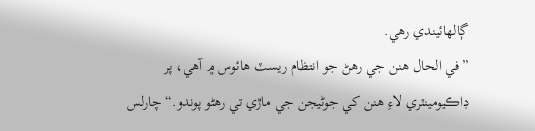ڳالهائيندي رھي.
”في الحال ھنن جي رھڻ جو انتظام ريسٽ ھائوس ۾ آھي، پر ڊاڪيومينٽري لاءِ ھنن کي جوڻيجن جي ماڙي تي رھڻو پوندو.“ چارلس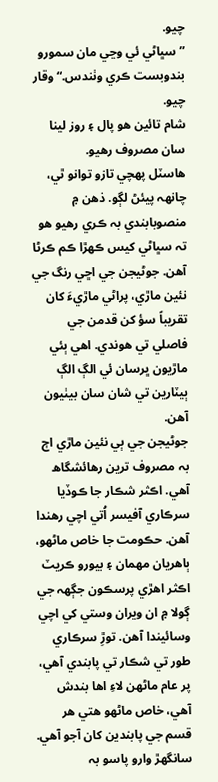چيو.
”سڀاڻي ئي وڃي مان سمورو بندوبست ڪري وٺندس.“ وقار چيو.
شام تائين ھو پال ۽ روز لينا سان مصروف رھيو.
ھاسٽل پھچي تازو توانو ٿي، چانھہ پيئڻ لڳو. ذھن ۾ منصوبابندي بہ ڪري رھيو ھو تہ سڀاڻي کيس ڪھڙا ڪم ڪرڻا آھن. جوڻيجن جي اڇي رنگ جي نئين ماڙي، پراڻي ماڙيءَ کان تقريباً سؤ کن قدمن جي فاصلي تي ھوندي. اھي ٻئي ماڙيون ڀرسان ئي الڳ الڳ ٻيٽارين تي شان سان بيٺيون آھن.
جوڻيجن جي ٻي نئين ماڙي اڄ بہ مصروف ترين رھائشگاھ آھي. اڪثر شڪار جا ڪوڏيا سرڪاري آفيسر اُتي اچي رھندا آھن. حڪومت جا خاص ماڻهو، ٻاھريان مھمان ۽ بيورو ڪريٽ اڪثر اھڙي پرسڪون جڳھہ جي ڳولا ۾ ان ويران وستي کي اچي وسائيندا آھن. توڙِ سرڪاري طور تي شڪار تي پابندي آھي، پر عام ماڻهن لاءِ اھا بندش آھي، خاص ماڻهو ھتي ھر قسم جي پابندين کان آجو آھي.
سانگهڙ وارو پاسو بہ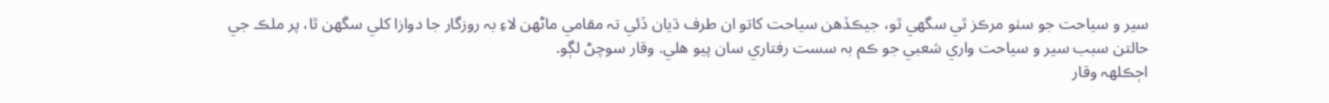سير و سياحت جو سٺو مرڪز ٿي سگهي ٿو، جيڪڏھن سياحت کاتو ان طرف ڌيان ڏئي تہ مقامي ماڻهن لاءِ بہ روزگار جا دوازا کلي سگهن ٿا، پر ملڪ جي حالتن سبب سير و سياحت واري شعبي جو ڪم بہ سست رفتاري سان پيو ھلي. وقار سوچڻ لڳو.
اڄڪلهہ وقار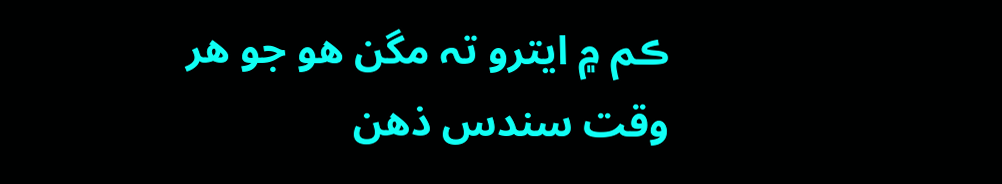ڪم ۾ ايترو تہ مگن ھو جو ھر وقت سندس ذھن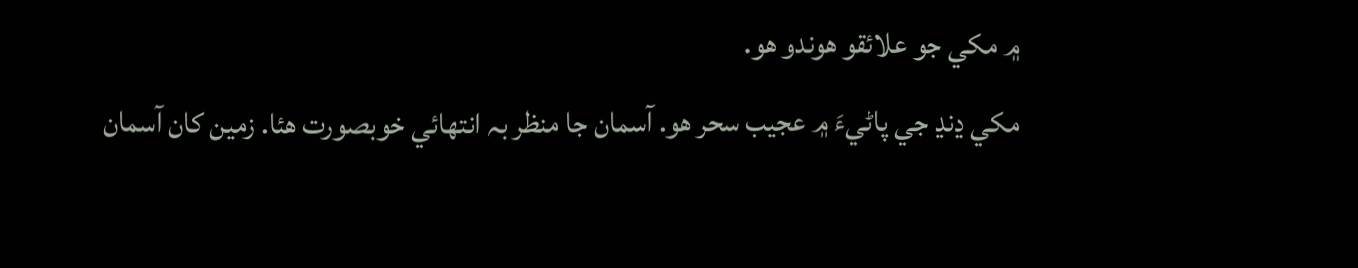۾ مکي جو علائقو ھوندو ھو.
مکي ڍنڍ جي پاڻيءَ ۾ عجيب سحر ھو. آسمان جا منظر بہ انتھائي خوبصورت ھئا. زمين کان آسمان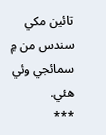تائين مکي سندس من ۾ سمائجي وئي ھئي.
***